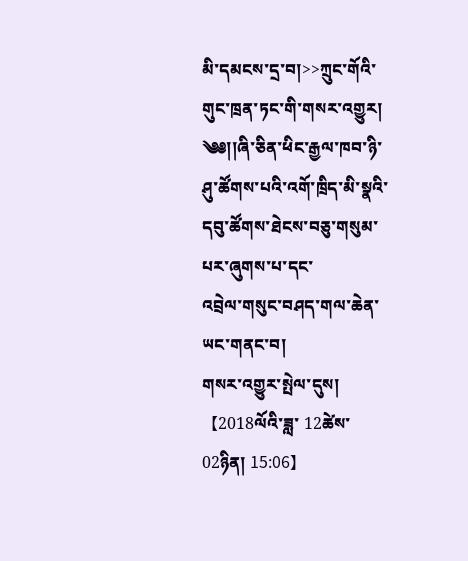མི་དམངས་དྲ་བ།>>ཀྲུང་གོའི་གུང་ཁྲན་ཏང་གི་གསར་འགྱུར།
༄༅།།ཞི་ཅིན་ཕིང་རྒྱལ་ཁབ་ཉི་ཤུ་ཚོགས་པའི་འགོ་ཁྲིད་མི་སྣའི་དབུ་ཚོགས་ཐེངས་བཅུ་གསུམ་པར་ཞུགས་པ་དང་
འབྲེལ་གསུང་བཤད་གལ་ཆེན་ཡང་གནང་བ།
གསར་འགྱུར་སྤེལ་དུས།  【2018ལོའི་ཟླ་ 12ཚེས་02ཉིན། 15:06】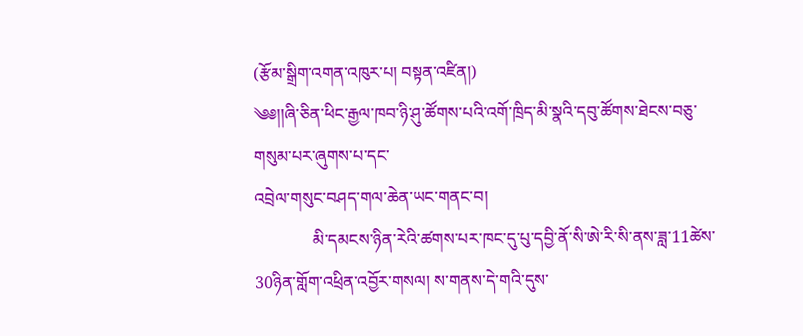(རྩོམ་སྒྲིག་འགན་འཁུར་པ། བསྟན་འཛིན།)
༄༅།།ཞི་ཅིན་ཕིང་རྒྱལ་ཁབ་ཉི་ཤུ་ཚོགས་པའི་འགོ་ཁྲིད་མི་སྣའི་དབུ་ཚོགས་ཐེངས་བཅུ་གསུམ་པར་ཞུགས་པ་དང་
འབྲེལ་གསུང་བཤད་གལ་ཆེན་ཡང་གནང་བ།
              མི་དམངས་ཉིན་རེའི་ཚགས་པར་ཁང་དུ་པུ་དབྱི་ནོ་སི་ཨེ་རི་སི་ནས་ཟླ་11ཚེས་30ཉིན་གློག་འཕྲིན་འབྱོར་གསལ། ས་གནས་དེ་གའི་དུས་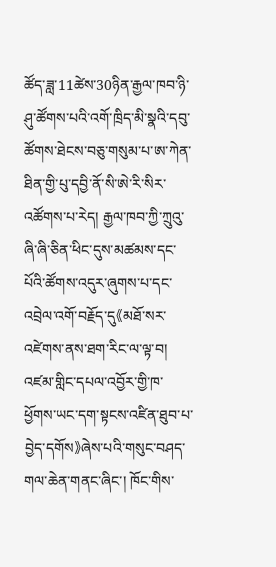ཚོད་ཟླ་11ཚེས་30ཉིན་རྒྱལ་ཁབ་ཉི་ཤུ་ཚོགས་པའི་འགོ་ཁྲིད་མི་སྣའི་དབུ་ཚོགས་ཐེངས་བཅུ་གསུམ་པ་ཨ་ཀེན་ཐིན་གྱི་པུ་དབྱི་ནོ་སི་ཨེ་རི་སིར་འཚོགས་པ་རེད། རྒྱལ་ཁབ་ཀྱི་ཀྲུའུ་ཞི་ཞི་ཅིན་ཕིང་དུས་མཚམས་དང་པོའི་ཚོགས་འདུར་ཞུགས་པ་དང་འབྲེལ་འགོ་བརྗོད་དུ《མཐོ་སར་འཛེགས་ནས་ཐག་རིང་ལ་ལྟ་བ། འཛམ་གླིང་དཔལ་འབྱོར་གྱི་ཁ་ཕྱོགས་ཡང་དག་སྟངས་འཛིན་ཐུབ་པ་བྱེད་དགོས》ཞེས་པའི་གསུང་བཤད་གལ་ཆེན་གནང་ཞིང་། ཁོང་གིས་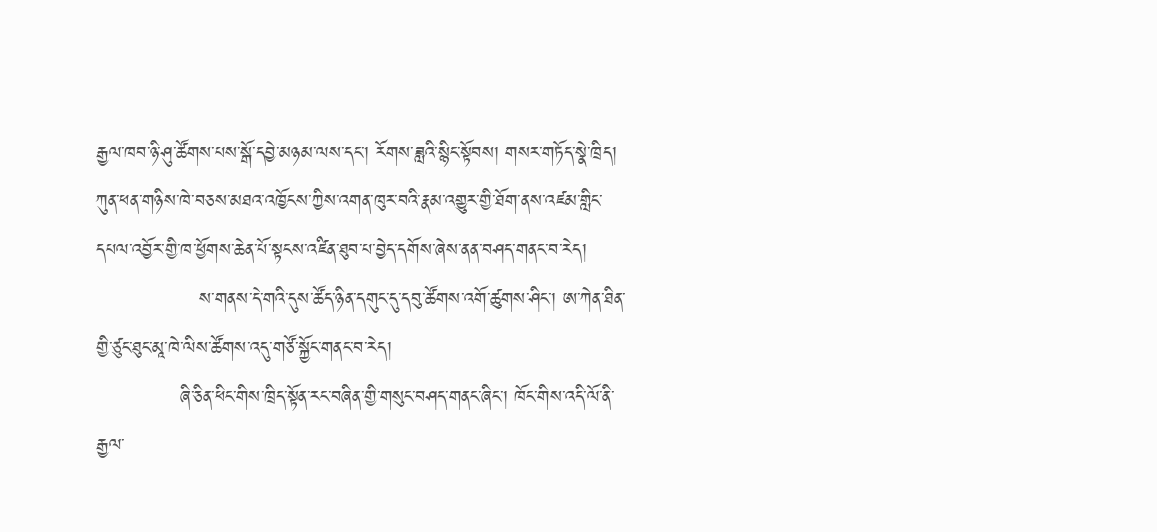རྒྱལ་ཁབ་ཉི་ཤུ་ཚོགས་པས་སྒོ་དབྱེ་མཉམ་ལས་དང་། རོགས་ཟླའི་སྙིང་སྟོབས། གསར་གཏོད་སྣེ་ཁྲིད། ཀུན་ཕན་གཉིས་ཁེ་བཅས་མཐའ་འཁྱོངས་ཀྱིས་འགན་ཁུར་བའི་རྣམ་འགྱུར་གྱི་ཐོག་ནས་འཛམ་གླིང་དཔལ་འབྱོར་གྱི་ཁ་ཕྱོགས་ཆེན་པོ་སྟངས་འཛིན་ཐུབ་པ་བྱེད་དགོས་ཞེས་ནན་བཤད་གནང་བ་རེད།
                ས་གནས་དེ་གའི་དུས་ཚོད་ཉིན་དགུང་དུ་དབུ་ཚོགས་འགོ་ཚུགས་ཤིང་། ཨ་ཀེན་ཐིན་གྱི་ཙུང་ཐུང་མཱ་ཁེ་ལིས་ཚོགས་འདུ་གཙོ་སྐྱོང་གནང་བ་རེད།
             ཞི་ཅིན་ཕིང་གིས་ཁྲིད་སྟོན་རང་བཞིན་གྱི་གསུང་བཤད་གནང་ཞིང་། ཁོང་གིས་འདི་ལོ་ནི་རྒྱལ་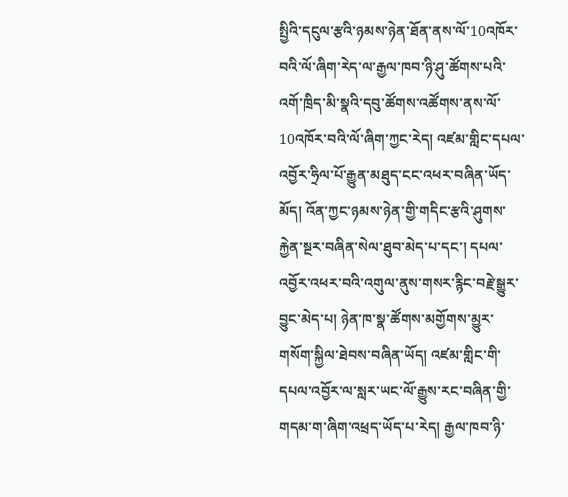སྤྱིའི་དངུལ་རྩའི་ཉམས་ཉེན་ཐོན་ནས་ལོ་10འཁོར་བའི་ལོ་ཞིག་རེད་ལ་རྒྱལ་ཁབ་ཉི་ཤུ་ཚོགས་པའི་འགོ་ཁྲིད་མི་སྣའི་དབུ་ཚོགས་འཚོགས་ནས་ལོ་10འཁོར་བའི་ལོ་ཞིག་ཀྱང་རེད། འཛམ་གླིང་དཔལ་འབྱོར་ཧྲིལ་པོ་རྒྱུན་མཐུད་ངང་འཕར་བཞིན་ཡོད་མོད། འོན་ཀྱང་ཉམས་ཉེན་གྱི་གདིང་རྩའི་ཤུགས་རྐྱེན་སྔར་བཞིན་སེལ་ཐུབ་མེད་པ་དང་། དཔལ་འབྱོར་འཕར་བའི་འགུལ་ནུས་གསར་རྙིང་བརྗེ་སྒྱུར་བྱུང་མེད་པ། ཉེན་ཁ་སྣ་ཚོགས་མགྱོགས་མྱུར་གསོག་སྐྱིལ་ཐེབས་བཞིན་ཡོད། འཛམ་གླིང་གི་དཔལ་འབྱོར་ལ་སླར་ཡང་ལོ་རྒྱུས་རང་བཞིན་གྱི་གདམ་ག་ཞིག་འཕྲད་ཡོད་པ་རེད། རྒྱལ་ཁབ་ཉི་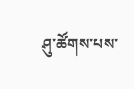ཤུ་ཚོགས་པས་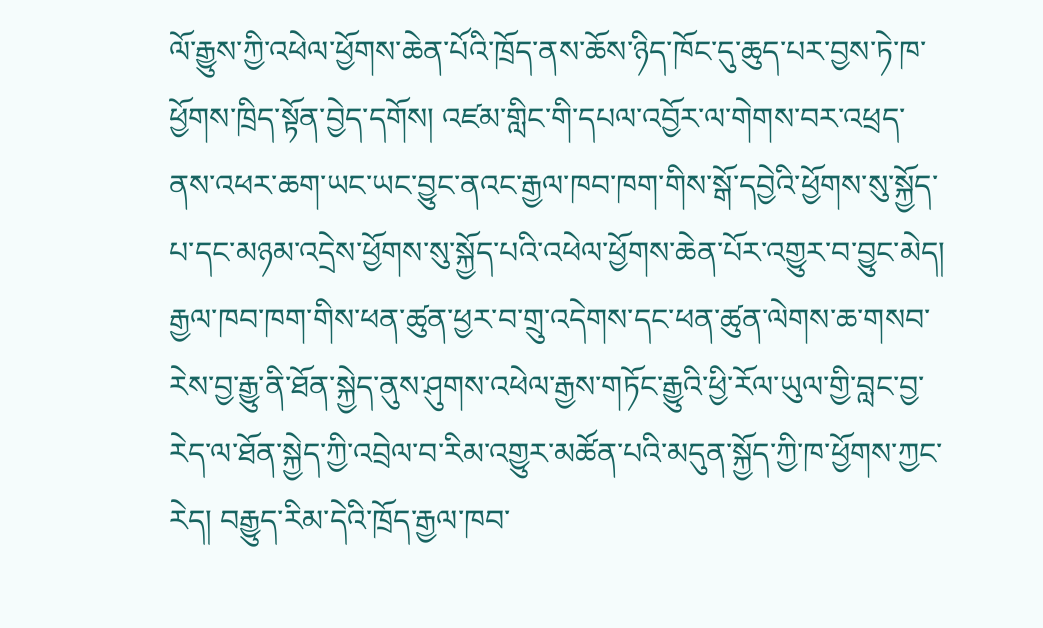ལོ་རྒྱུས་ཀྱི་འཕེལ་ཕྱོགས་ཆེན་པོའི་ཁྲོད་ནས་ཆོས་ཉིད་ཁོང་དུ་ཆུད་པར་བྱས་ཏེ་ཁ་ཕྱོགས་ཁྲིད་སྟོན་བྱེད་དགོས། འཛམ་གླིང་གི་དཔལ་འབྱོར་ལ་གེགས་བར་འཕྲད་ནས་འཕར་ཆག་ཡང་ཡང་བྱུང་ནའང་རྒྱལ་ཁབ་ཁག་གིས་སྒོ་དབྱེའི་ཕྱོགས་སུ་སྐྱོད་པ་དང་མཉམ་འདྲེས་ཕྱོགས་སུ་སྐྱོད་པའི་འཕེལ་ཕྱོགས་ཆེན་པོར་འགྱུར་བ་བྱུང་མེད། རྒྱལ་ཁབ་ཁག་གིས་ཕན་ཚུན་ཕྱར་བ་གྲུ་འདེགས་དང་ཕན་ཚུན་ལེགས་ཆ་གསབ་རེས་བྱ་རྒྱུ་ནི་ཐོན་སྐྱེད་ནུས་ཤུགས་འཕེལ་རྒྱས་གཏོང་རྒྱུའི་ཕྱི་རོལ་ཡུལ་གྱི་བླང་བྱ་རེད་ལ་ཐོན་སྐྱེད་ཀྱི་འབྲེལ་བ་རིམ་འགྱུར་མཚོན་པའི་མདུན་སྐྱོད་ཀྱི་ཁ་ཕྱོགས་ཀྱང་རེད། བརྒྱུད་རིམ་དེའི་ཁྲོད་རྒྱལ་ཁབ་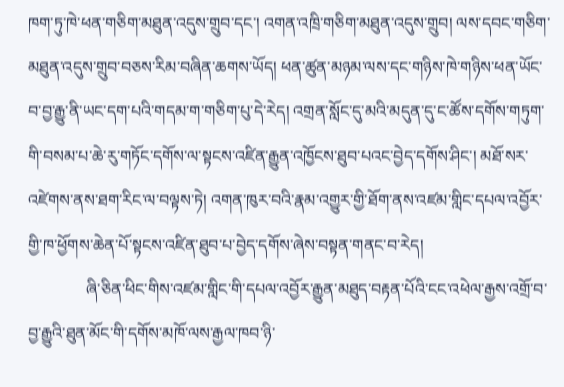ཁག་ཏུ་ཁེ་ཕན་གཅིག་མཐུན་འདུས་གྲུབ་དང་། འགན་འཁྲི་གཅིག་མཐུན་འདུས་གྲུབ། ལས་དབང་གཅིག་མཐུན་འདུས་གྲུབ་བཅས་རིམ་བཞིན་ཆགས་ཡོད། ཕན་ཚུན་མཉམ་ལས་དང་གཉིས་ཁེ་གཉིས་ཕན་ཡོང་བ་བྱ་རྒྱུ་ནི་ཡང་དག་པའི་གདམ་ག་གཅིག་པུ་དེ་རེད། འགྲན་སློང་དུ་མའི་མདུན་དུ་ང་ཚོས་དགོས་གཏུག་གི་བསམ་པ་ཆེ་རུ་གཏོང་དགོས་ལ་སྟངས་འཛིན་རྒྱུན་འཁྱོངས་ཐུབ་པའང་བྱེད་དགོས་ཤིང་། མཐོ་སར་འཛེགས་ནས་ཐག་རིང་ལ་བལྟས་ཏེ། འགན་ཁུར་བའི་རྣམ་འགྱུར་གྱི་ཐོག་ནས་འཛམ་གླིང་དཔལ་འབྱོར་གྱི་ཁ་ཕྱོགས་ཆེན་པོ་སྟངས་འཛིན་ཐུབ་པ་བྱེད་དགོས་ཞེས་བསྟན་གནང་བ་རེད།
              ཞི་ཅིན་ཕིང་གིས་འཛམ་གླིང་གི་དཔལ་འབྱོར་རྒྱུན་མཐུད་བརྟན་པོའི་ངང་འཕེལ་རྒྱས་འགྲོ་བ་བྱ་རྒྱུའི་ཐུན་མོང་གི་དགོས་མཁོ་ལས་རྒྱལ་ཁབ་ཉི་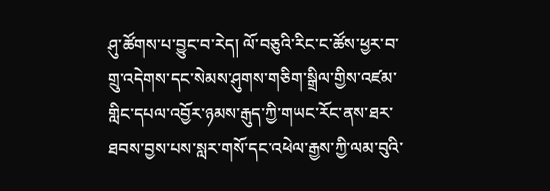ཤུ་ཚོགས་པ་བྱུང་བ་རེད། ལོ་བཅུའི་རིང་ང་ཚོས་ཕྱར་བ་གྲུ་འདེགས་དང་སེམས་ཤུགས་གཅིག་སྒྲིལ་གྱིས་འཛམ་གླིང་དཔལ་འབྱོར་ཉམས་རྒུད་ཀྱི་གཡང་རོང་ནས་ཐར་ཐབས་བྱས་པས་སླར་གསོ་དང་འཕེལ་རྒྱས་ཀྱི་ལམ་བུའི་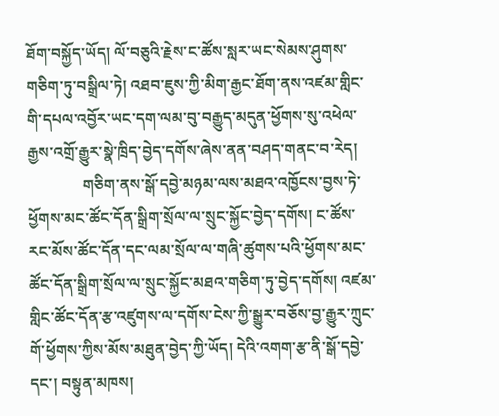ཐོག་བསྐྱོད་ཡོད། ལོ་བཅུའི་རྗེས་ང་ཚོས་སླར་ཡང་སེམས་ཤུགས་གཅིག་ཏུ་བསྒྲིལ་ཏེ། འཐབ་ཇུས་ཀྱི་མིག་རྒྱང་ཐོག་ནས་འཛམ་གླིང་གི་དཔལ་འབྱོར་ཡང་དག་ལམ་བུ་བརྒྱུད་མདུན་ཕྱོགས་སུ་འཕེལ་རྒྱས་འགྲོ་རྒྱུར་སྣེ་ཁྲིད་བྱེད་དགོས་ཞེས་ནན་བཤད་གནང་བ་རེད།
              གཅིག་ནས་སྒོ་དབྱེ་མཉམ་ལས་མཐའ་འཁྱོངས་བྱས་ཏེ་ཕྱོགས་མང་ཚོང་དོན་སྒྲིག་སྲོལ་ལ་སྲུང་སྐྱོང་བྱེད་དགོས། ང་ཚོས་རང་མོས་ཚོང་དོན་དང་ལམ་སྲོལ་ལ་གཞི་ཚུགས་པའི་ཕྱོགས་མང་ཚོང་དོན་སྒྲིག་སྲོལ་ལ་སྲུང་སྐྱོང་མཐའ་གཅིག་ཏུ་བྱེད་དགོས། འཛམ་གླིང་ཚོང་དོན་རྩ་འཛུགས་ལ་དགོས་ངེས་ཀྱི་སྒྱུར་བཅོས་བྱ་རྒྱུར་ཀྲུང་གོ་ཕྱོགས་ཀྱིས་མོས་མཐུན་བྱེད་ཀྱི་ཡོད། དེའི་འགག་རྩ་ནི་སྒོ་དབྱེ་དང་། བསྟུན་མཁས།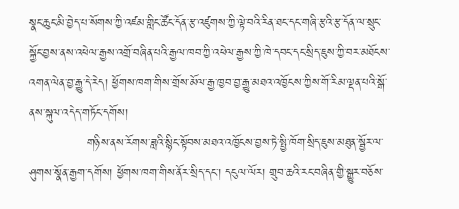སྣང་ཆུང་མི་བྱེད་པ་སོགས་ཀྱི་འཛམ་གླིང་ཚོང་དོན་རྩ་འཛུགས་ཀྱི་ལྟེ་བའི་རིན་ཐང་དང་གཞི་རྩའི་རྩ་དོན་ལ་སྲུང་སྐྱོང་བྱས་ནས་འཕེལ་རྒྱས་འགྲོ་བཞིན་པའི་རྒྱལ་ཁབ་ཀྱི་འཕེལ་རྒྱས་ཀྱི་ཁེ་དབང་དང་སྲིད་ཇུས་ཀྱི་བར་མཐོངས་འགན་ལེན་བྱ་རྒྱུ་དེ་རེད། ཕྱོགས་ཁག་གིས་གྲོས་མོལ་རྒྱ་ཁྱབ་བྱ་རྒྱུ་མཐའ་འཁྱོངས་ཀྱིས་གོ་རིམ་ལྡན་པའི་སྒོ་ནས་སྐུལ་འདེད་གཏོང་དགོས།
              གཉིས་ནས་རོགས་ཟླའི་སྙིང་སྟོབས་མཐའ་འཁྱོངས་བྱས་ཏེ་སྤྱི་ཁོག་སྲིད་ཇུས་མཐུན་སྦྱོར་ལ་ཤུགས་སྣོན་རྒྱག་དགོས། ཕྱོགས་ཁག་གིས་ནོར་སྲིད་དང་། དངུལ་ལོར། གྲུབ་ཆའི་རང་བཞིན་གྱི་སྒྱུར་བཅོས་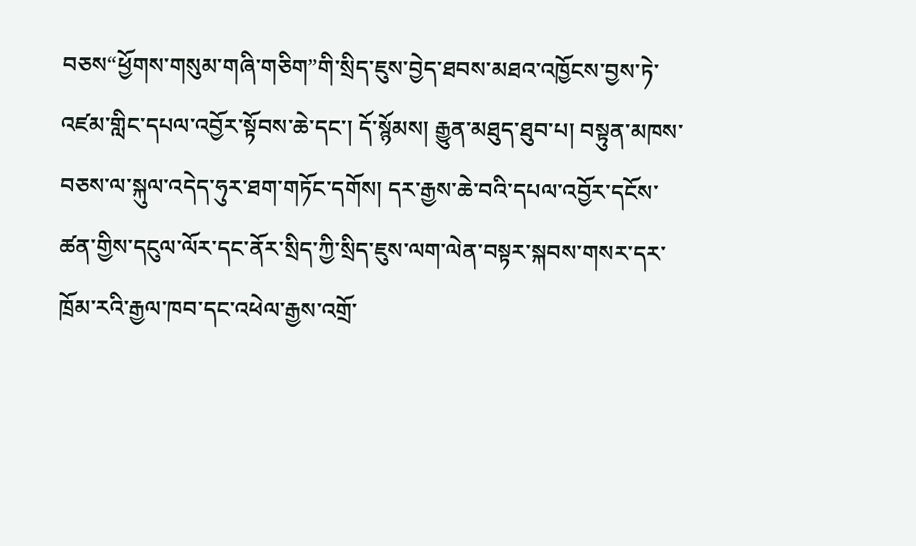བཅས“ཕྱོགས་གསུམ་གཞི་གཅིག”གི་སྲིད་ཇུས་བྱེད་ཐབས་མཐའ་འཁྱོངས་བྱས་ཏེ་འཛམ་གླིང་དཔལ་འབྱོར་སྟོབས་ཆེ་དང་། དོ་སྙོམས། རྒྱུན་མཐུད་ཐུབ་པ། བསྟུན་མཁས་བཅས་ལ་སྐུལ་འདེད་ཧུར་ཐག་གཏོང་དགོས། དར་རྒྱས་ཆེ་བའི་དཔལ་འབྱོར་དངོས་ཚན་གྱིས་དངུལ་ལོར་དང་ནོར་སྲིད་ཀྱི་སྲིད་ཇུས་ལག་ལེན་བསྟར་སྐབས་གསར་དར་ཁྲོམ་རའི་རྒྱལ་ཁབ་དང་འཕེལ་རྒྱས་འགྲོ་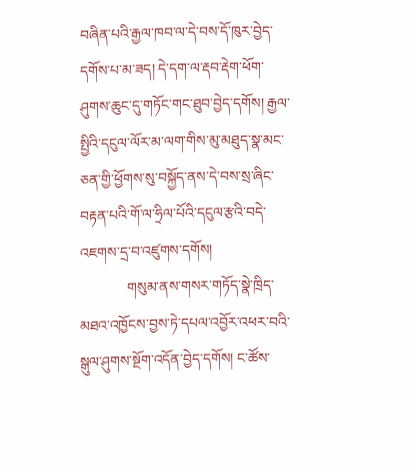བཞིན་པའི་རྒྱལ་ཁབ་ལ་དེ་བས་དོ་ཁུར་བྱེད་དགོས་པ་མ་ཟད། དེ་དག་ལ་རྡབ་རྡེག་ཕོག་ཤུགས་ཆུང་དུ་གཏོང་གང་ཐུབ་བྱེད་དགོས། རྒྱལ་སྤྱིའི་དངུལ་ལོར་མ་ལག་གིས་མུ་མཐུད་སྣ་མང་ཅན་གྱི་ཕྱོགས་སུ་བསྐྱོད་ནས་དེ་བས་སྲ་ཞིང་བརྟན་པའི་གོ་ལ་ཧྲིལ་པོའི་དངུལ་རྩའི་བདེ་འཇགས་དྲ་བ་འཛུགས་དགོས།
             གསུམ་ནས་གསར་གཏོད་སྣེ་ཁྲིད་མཐའ་འཁྱོངས་བྱས་ཏེ་དཔལ་འབྱོར་འཕར་བའི་སྒུལ་ཤུགས་སྔོག་འདོན་བྱེད་དགོས། ང་ཚོས་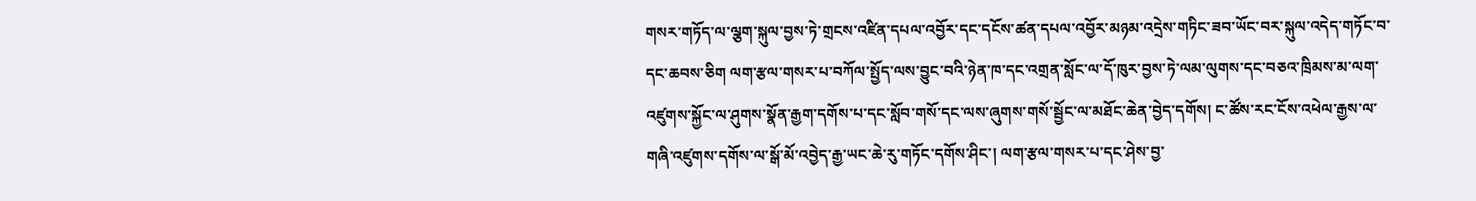གསར་གཏོད་ལ་ལྕག་སྐུལ་བྱས་ཏེ་གྲངས་འཛིན་དཔལ་འབྱོར་དང་དངོས་ཚན་དཔལ་འབྱོར་མཉམ་འདྲེས་གཏིང་ཟབ་ཡོང་བར་སྐུལ་འདེད་གཏོང་བ་དང་ཆབས་ཅིག ལག་རྩལ་གསར་པ་བཀོལ་སྤྱོད་ལས་བྱུང་བའི་ཉེན་ཁ་དང་འགྲན་སློང་ལ་དོ་ཁུར་བྱས་ཏེ་ལམ་ལུགས་དང་བཅའ་ཁྲིམས་མ་ལག་འཛུགས་སྐྱོང་ལ་ཤུགས་སྣོན་རྒྱག་དགོས་པ་དང་སློབ་གསོ་དང་ལས་ཞུགས་གསོ་སྦྱོང་ལ་མཐོང་ཆེན་བྱེད་དགོས། ང་ཚོས་རང་ངོས་འཕེལ་རྒྱས་ལ་གཞི་འཛུགས་དགོས་ལ་སྒོ་མོ་འབྱེད་རྒྱ་ཡང་ཆེ་རུ་གཏོང་དགོས་ཤིང་། ལག་རྩལ་གསར་པ་དང་ཤེས་བྱ་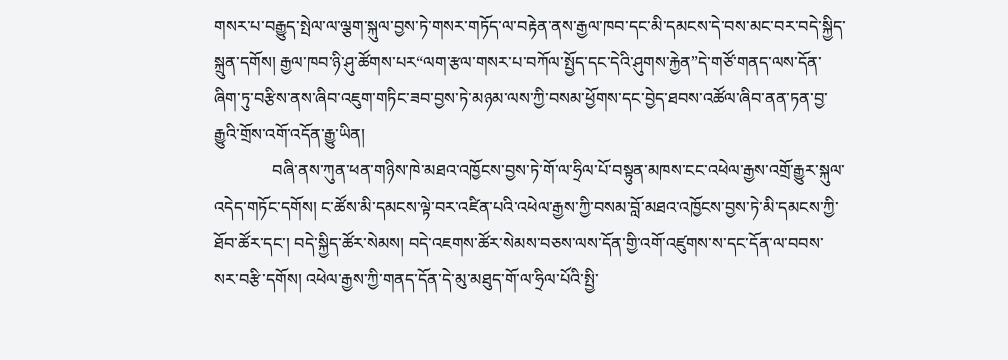གསར་པ་བརྒྱུད་སྤེལ་ལ་ལྕག་སྐུལ་བྱས་ཏེ་གསར་གཏོད་ལ་བརྟེན་ནས་རྒྱལ་ཁབ་དང་མི་དམངས་དེ་བས་མང་བར་བདེ་སྐྱིད་སྐྲུན་དགོས། རྒྱལ་ཁབ་ཉི་ཤུ་ཚོགས་པར“ལག་རྩལ་གསར་པ་བཀོལ་སྤྱོད་དང་དེའི་ཤུགས་རྐྱེན”དེ་གཙོ་གནད་ལས་དོན་ཞིག་ཏུ་བརྩིས་ནས་ཞིབ་འཇུག་གཏིང་ཟབ་བྱས་ཏེ་མཉམ་ལས་ཀྱི་བསམ་ཕྱོགས་དང་བྱེད་ཐབས་འཚོལ་ཞིབ་ནན་ཏན་བྱ་རྒྱུའི་གྲོས་འགོ་འདོན་རྒྱུ་ཡིན།
              བཞི་ནས་ཀུན་ཕན་གཉིས་ཁེ་མཐའ་འཁྱོངས་བྱས་ཏེ་གོ་ལ་ཧྲིལ་པོ་བསྟུན་མཁས་ངང་འཕེལ་རྒྱས་འགྲོ་རྒྱུར་སྐུལ་འདེད་གཏོང་དགོས། ང་ཚོས་མི་དམངས་ལྟེ་བར་འཛིན་པའི་འཕེལ་རྒྱས་ཀྱི་བསམ་བློ་མཐའ་འཁྱོངས་བྱས་ཏེ་མི་དམངས་ཀྱི་ཐོབ་ཚོར་དང་། བདེ་སྐྱིད་ཚོར་སེམས། བདེ་འཇགས་ཚོར་སེམས་བཅས་ལས་དོན་གྱི་འགོ་འཛུགས་ས་དང་དོན་ལ་བབས་སར་བརྩི་དགོས། འཕེལ་རྒྱས་ཀྱི་གནད་དོན་དེ་མུ་མཐུད་གོ་ལ་ཧྲིལ་པོའི་སྤྱི་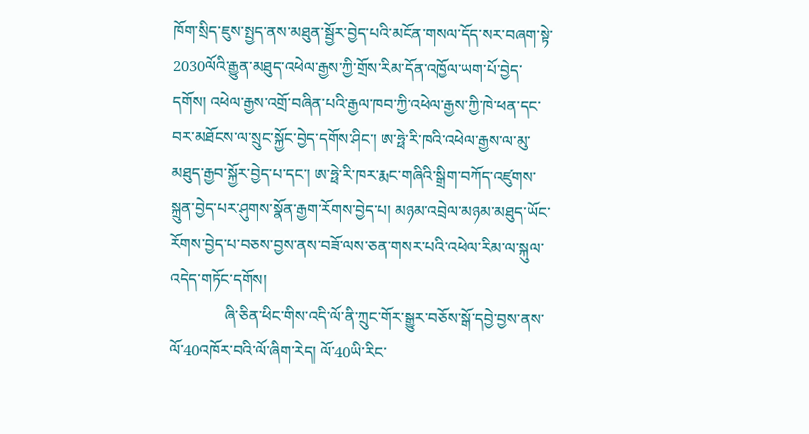ཁོག་སྲིད་ཇུས་སྤྱད་ནས་མཐུན་སྦྱོར་བྱེད་པའི་མངོན་གསལ་དོད་སར་བཞག་སྟེ་2030ལོའི་རྒྱུན་མཐུད་འཕེལ་རྒྱས་ཀྱི་གྲོས་རིམ་དོན་འཁྱོལ་ཡག་པོ་བྱེད་དགོས། འཕེལ་རྒྱས་འགྲོ་བཞིན་པའི་རྒྱལ་ཁབ་ཀྱི་འཕེལ་རྒྱས་ཀྱི་ཁེ་ཕན་དང་བར་མཐོངས་ལ་སྲུང་སྐྱོང་བྱེད་དགོས་ཤིང་། ཨ་ཧྥེ་རི་ཁའི་འཕེལ་རྒྱས་ལ་མུ་མཐུད་རྒྱབ་སྐྱོར་བྱེད་པ་དང་། ཨ་ཧྥེ་རི་ཁར་རྨང་གཞིའི་སྒྲིག་བཀོད་འཛུགས་སྐྲུན་བྱེད་པར་ཤུགས་སྣོན་རྒྱག་རོགས་བྱེད་པ། མཉམ་འབྲེལ་མཉམ་མཐུད་ཡོང་རོགས་བྱེད་པ་བཅས་བྱས་ནས་བཟོ་ལས་ཅན་གསར་པའི་འཕེལ་རིམ་ལ་སྐུལ་འདེད་གཏོང་དགོས།
              ཞི་ཅིན་ཕིང་གིས་འདི་ལོ་ནི་ཀྲུང་གོར་སྒྱུར་བཅོས་སྒོ་དབྱེ་བྱས་ནས་ལོ་40འཁོར་བའི་ལོ་ཞིག་རེད། ལོ་40ཡི་རིང་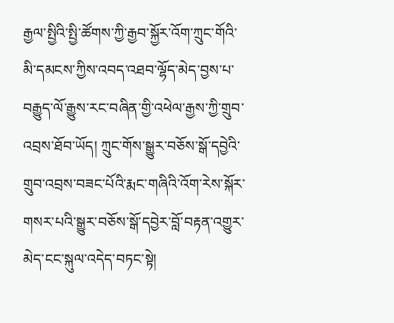རྒྱལ་སྤྱིའི་སྤྱི་ཚོགས་ཀྱི་རྒྱབ་སྐྱོར་འོག་ཀྲུང་གོའི་མི་དམངས་ཀྱིས་འབད་འཐབ་ལྷོད་མེད་བྱས་པ་བརྒྱུད་ལོ་རྒྱུས་རང་བཞིན་གྱི་འཕེལ་རྒྱས་ཀྱི་གྲུབ་འབྲས་ཐོབ་ཡོད། ཀྲུང་གོས་སྒྱུར་བཅོས་སྒོ་དབྱེའི་གྲུབ་འབྲས་བཟང་པོའི་རྨང་གཞིའི་འོག་རེས་སྐོར་གསར་པའི་སྒྱུར་བཅོས་སྒོ་དབྱེར་བློ་བརྟན་འགྱུར་མེད་ངང་སྐུལ་འདེད་བཏང་སྟེ།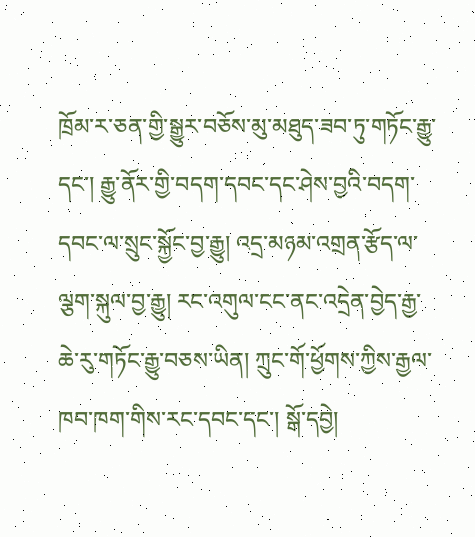ཁྲོམ་ར་ཅན་གྱི་སྒྱུར་བཅོས་མུ་མཐུད་ཟབ་ཏུ་གཏོང་རྒྱུ་དང་། རྒྱུ་ནོར་གྱི་བདག་དབང་དང་ཤེས་བྱའི་བདག་དབང་ལ་སྲུང་སྐྱོང་བྱ་རྒྱུ། འདྲ་མཉམ་འགྲན་རྩོད་ལ་ལྕག་སྐུལ་བྱ་རྒྱུ། རང་འགུལ་ངང་ནང་འདྲེན་བྱེད་རྒྱ་ཆེ་རུ་གཏོང་རྒྱུ་བཅས་ཡིན། ཀྲུང་གོ་ཕྱོགས་ཀྱིས་རྒྱལ་ཁབ་ཁག་གིས་རང་དབང་དང་། སྒོ་དབྱེ།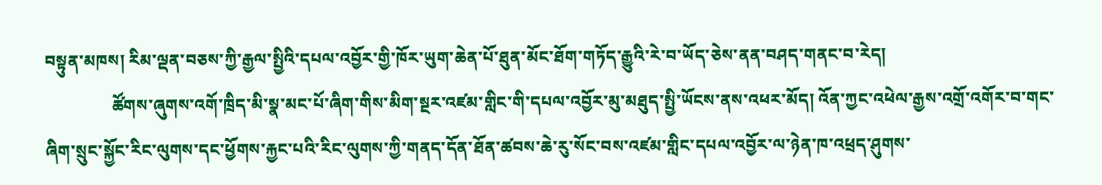བསྟུན་མཁས། རིམ་ལྡན་བཅས་ཀྱི་རྒྱལ་སྤྱིའི་དཔལ་འབྱོར་གྱི་ཁོར་ཡུག་ཆེན་པོ་ཐུན་མོང་ཐོག་གཏོད་རྒྱུའི་རེ་བ་ཡོད་ཅེས་ནན་བཤད་གནང་བ་རེད།
                ཚོགས་ཞུགས་འགོ་ཁྲིད་མི་སྣ་མང་པོ་ཞིག་གིས་མིག་སྔར་འཛམ་གླིང་གི་དཔལ་འབྱོར་མུ་མཐུད་སྤྱི་ཡོངས་ནས་འཕར་མོད། འོན་ཀྱང་འཕེལ་རྒྱས་འགྲོ་འགོར་བ་གང་ཞིག་སྲུང་སྐྱོང་རིང་ལུགས་དང་ཕྱོགས་རྐྱང་པའི་རིང་ལུགས་ཀྱི་གནད་དོན་ཐོན་ཚབས་ཆེ་རུ་སོང་བས་འཛམ་གླིང་དཔལ་འབྱོར་ལ་ཉེན་ཁ་འཕྲད་ཤུགས་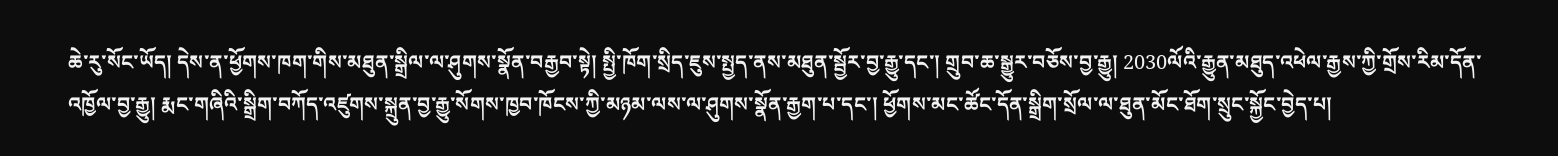ཆེ་རུ་སོང་ཡོད། དེས་ན་ཕྱོགས་ཁག་གིས་མཐུན་སྒྲིལ་ལ་ཤུགས་སྣོན་བརྒྱབ་སྟེ། སྤྱི་ཁོག་སྲིད་ཇུས་སྤྱད་ནས་མཐུན་སྦྱོར་བྱ་རྒྱུ་དང་། གྲུབ་ཆ་སྒྱུར་བཅོས་བྱ་རྒྱུ། 2030ལོའི་རྒྱུན་མཐུད་འཕེལ་རྒྱས་ཀྱི་གྲོས་རིམ་དོན་འཁྱོལ་བྱ་རྒྱུ། རྨང་གཞིའི་སྒྲིག་བཀོད་འཛུགས་སྐྲུན་བྱ་རྒྱུ་སོགས་ཁྱབ་ཁོངས་ཀྱི་མཉམ་ལས་ལ་ཤུགས་སྣོན་རྒྱག་པ་དང་། ཕྱོགས་མང་ཚོང་དོན་སྒྲིག་སྲོལ་ལ་ཐུན་མོང་ཐོག་སྲུང་སྐྱོང་བྱེད་པ།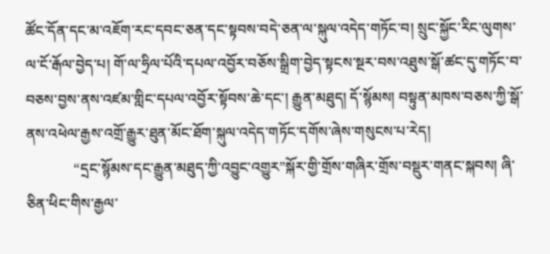ཚོང་དོན་དང་མ་འཇོག་རང་དབང་ཅན་དང་སྟབས་བདེ་ཅན་ལ་སྐུལ་འདེད་གཏོང་བ། སྲུང་སྐྱོང་རིང་ལུགས་ལ་ངོ་རྒོལ་བྱེད་པ། གོ་ལ་ཧྲིལ་པོའི་དཔལ་འབྱོར་བཅོས་སྒྲིག་བྱེད་སྟངས་སྔར་བས་འཐུས་སྒོ་ཚང་དུ་གཏོང་བ་བཅས་བྱས་ནས་འཛམ་གླིང་དཔལ་འབྱོར་སྟོབས་ཆེ་དང་། རྒྱུན་མཐུད། དོ་སྙོམས། བསྟུན་མཁས་བཅས་ཀྱི་སྒོ་ནས་འཕེལ་རྒྱས་འགྲོ་རྒྱུར་ཐུན་མོང་ཐོག་སྐུལ་འདེད་གཏོང་དགོས་ཞེས་གསུངས་པ་རེད།
             “དྲང་སྙོམས་དང་རྒྱུན་མཐུད་ཀྱི་འབྱུང་འགྱུར”སྐོར་གྱི་གྲོས་གཞིར་གྲོས་བསྡུར་གནང་སྐབས། ཞི་ཅིན་ཕིང་གིས་རྒྱལ་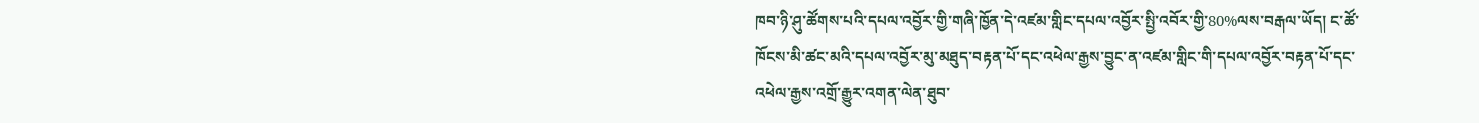ཁབ་ཉི་ཤུ་ཚོགས་པའི་དཔལ་འབྱོར་གྱི་གཞི་ཁྱོན་དེ་འཛམ་གླིང་དཔལ་འབྱོར་སྤྱི་འབོར་གྱི་80%ལས་བརྒལ་ཡོད། ང་ཚོ་ཁོངས་མི་ཚང་མའི་དཔལ་འབྱོར་མུ་མཐུད་བརྟན་པོ་དང་འཕེལ་རྒྱས་བྱུང་ན་འཛམ་གླིང་གི་དཔལ་འབྱོར་བརྟན་པོ་དང་འཕེལ་རྒྱས་འགྲོ་རྒྱུར་འགན་ལེན་ཐུབ་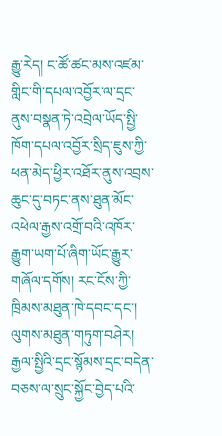རྒྱུ་རེད། ང་ཚོ་ཚང་མས་འཛམ་གླིང་གི་དཔལ་འབྱོར་ལ་དྲང་ནུས་བསྣན་ཏེ་འབྲེལ་ཡོད་སྤྱི་ཁོག་དཔལ་འབྱོར་སྲིད་ཇུས་ཀྱི་ཕན་མེད་ཕྱིར་འཐོར་ནུས་འབྲས་ཆུང་དུ་བཏང་ནས་ཐུན་མོང་འཕེལ་རྒྱས་འགྲོ་བའི་འཁོར་རྒྱུག་ཡག་པོ་ཞིག་ཡོང་རྒྱུར་གཞོལ་དགོས། རང་ངོས་ཀྱི་ཁྲིམས་མཐུན་ཁེ་དབང་དང་། ལུགས་མཐུན་གཏུག་བཤེར། རྒྱལ་སྤྱིའི་དྲང་སྙོམས་དྲང་བདེན་བཅས་ལ་སྲུང་སྐྱོང་བྱེད་པའི་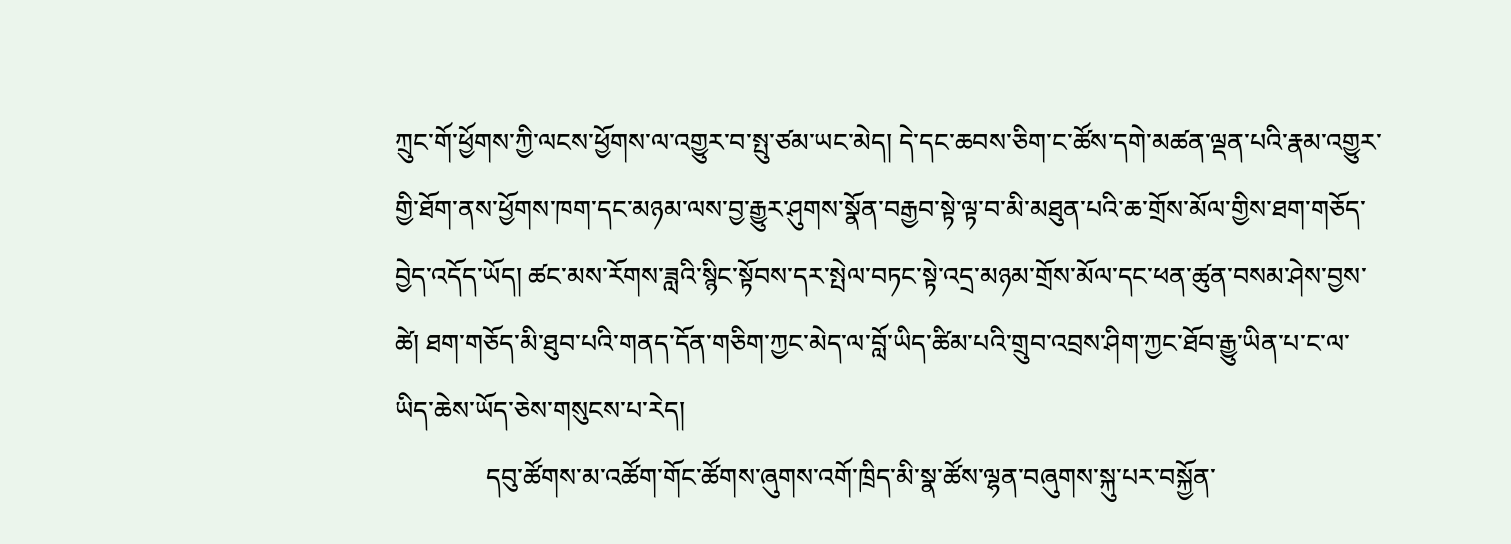ཀྲུང་གོ་ཕྱོགས་ཀྱི་ལངས་ཕྱོགས་ལ་འགྱུར་བ་སྤུ་ཙམ་ཡང་མེད། དེ་དང་ཆབས་ཅིག་ང་ཚོས་དགེ་མཚན་ལྡན་པའི་རྣམ་འགྱུར་གྱི་ཐོག་ནས་ཕྱོགས་ཁག་དང་མཉམ་ལས་བྱ་རྒྱུར་ཤུགས་སྣོན་བརྒྱབ་སྟེ་ལྟ་བ་མི་མཐུན་པའི་ཆ་གྲོས་མོལ་གྱིས་ཐག་གཅོད་བྱེད་འདོད་ཡོད། ཚང་མས་རོགས་ཟླའི་སྙིང་སྟོབས་དར་སྤེལ་བཏང་སྟེ་འདྲ་མཉམ་གྲོས་མོལ་དང་ཕན་ཚུན་བསམ་ཤེས་བྱས་ཚེ། ཐག་གཅོད་མི་ཐུབ་པའི་གནད་དོན་གཅིག་ཀྱང་མེད་ལ་བློ་ཡིད་ཚིམ་པའི་གྲུབ་འབྲས་ཤིག་ཀྱང་ཐོབ་རྒྱུ་ཡིན་པ་ང་ལ་ཡིད་ཆེས་ཡོད་ཅེས་གསུངས་པ་རེད།
              དབུ་ཚོགས་མ་འཚོག་གོང་ཚོགས་ཞུགས་འགོ་ཁྲིད་མི་སྣ་ཚོས་ལྷན་བཞུགས་སྐུ་པར་བསྐྱོན་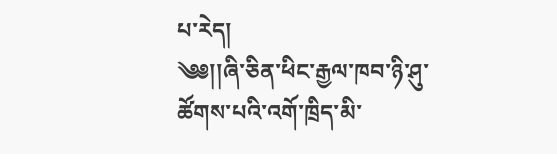པ་རེད།
༄༅།།ཞི་ཅིན་ཕིང་རྒྱལ་ཁབ་ཉི་ཤུ་ཚོགས་པའི་འགོ་ཁྲིད་མི་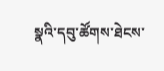སྣའི་དབུ་ཚོགས་ཐེངས་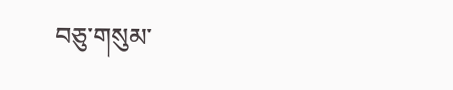བཅུ་གསུམ་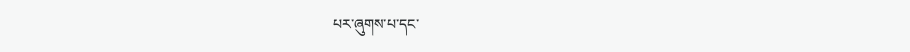པར་ཞུགས་པ་དང་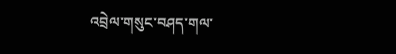འབྲེལ་གསུང་བཤད་གལ་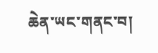ཆེན་ཡང་གནང་བ།